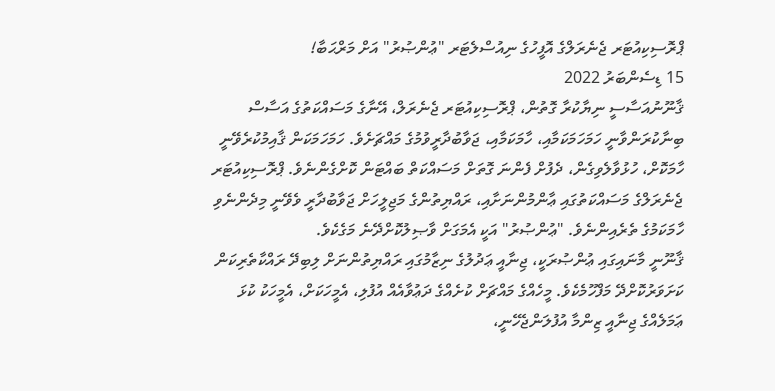ޕްރޮސިކިއުޓަރ ޖެނެރަލްގެ އޮފީހުގެ ނިއުސްލެޓަރ "ޢުންޞުރު" އަށް މަރްޙަބާ!
15 ޑިސެންބަރު 2022
ޤާނޫނުއަސާސީ ނިޔާކުރާ ގޮތުން، ޕްރޮސިކިއުޓަރ ޖެނެރަލް، އޭނާގެ މަސައްކަތުގެ އަސާސް ބިނާކުރަންވާނީ ހަމަހަމަކަމާއި، ހާމަކަމާއި، ޖަވާބުދާރީވުމުގެ މައްޗަށެވެ. ހަމަހަމަކަން ޤާއިމުކުރެވޭނީ ހާމަކޮށް، ހުޅުވާލެވިގެން، ދެފުށް ފެންނަ ގޮތަށް މަސައްކަތް ބައްޓަން ކޮށްގެންނެވެ. ޕްރޮސިކިއުޓަރ ޖެނެރަލްގެ މަސައްކަތުގައި ޢާންމުންނަށާއި، ރައްޔިތުންގެ މަޖިލީހަށް ޖަވާބުދާރީ ވެވޭނީ މިދެންނެވި ހާމަކަމުގެ ތެރެއިންނެވެ. "ޢުންޞުރު" އަކީ އެމަގަށް ވާޞިލުކޮށްދޭނެ މަގެކެވެ.
ޤާނޫނީ މާނައިގައި ޢުންޞުރަކީ، ޖިނާއީ ޢަދުލުގެ ނިޒާމުގައި ރައްޔިތުންނަށް ލިބިދޭ ރައްކާތެރިކަން ކަށަވަރުކޮށްދޭ މަފްހޫމެކެވެ. މީހެއްގެ މައްޗަށް ކުށެއްގެ ދަޢުވާއެއް އުފުލި، އެމީހަކަށް، އެމީހަކު ކުޅަ ޢަމަލެއްގެ ޖިނާއީ ޒިންމާ އުފުލަންޖެހޭނީ،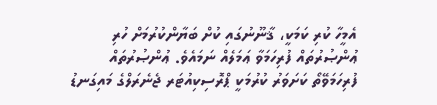އެމީހާ ކުރި ކަމަކީ، ޤާނޫނުގައި ކުށް ބަޔާންކުރުމަށް ހުރި ޢުންޞުރުތައް ފުރިހަމަވާ ޢަމަލެއް ނަމައެވެ. ޢުންޞުރުތައް ފުރިހަމަވޭތޯ ކަށަވަރު ކުރުމަކީ ޕްރޮސިކިއުޓަރ ޖެނެރަލްގެ މައިގަނޑު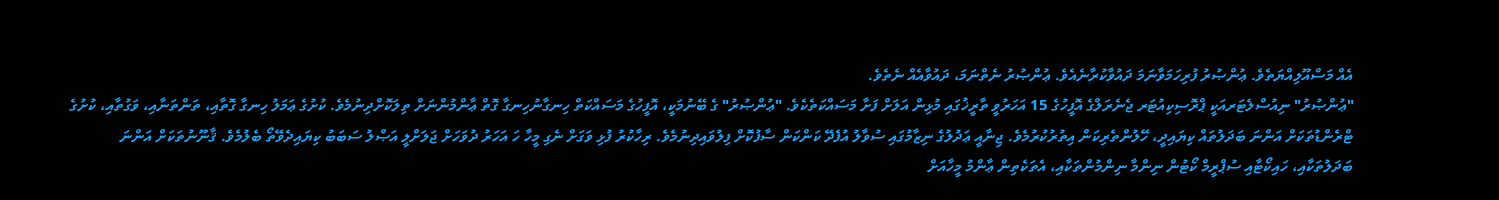އެއް މަސްއޫލިއްޔަތެވެ. ޢުންޞުރު ފުރިހަމަވާނަމަ ދައުވާކުރާނެއެވެ. ޢުންޞުރު ނެތްނަމަ، ދައުވާއެއް ނެތެވެ.
"ޢުންޞުރު" ނިއުސްލެޓަރއަކީ ޕްރޮސިކިއުޓަރ ޖެނެރަލްގެ އޮފީހުގެ 15 އަހަރުވީ ތާރީޚުގައި މުޅިން އަލަށް ފަށާ މަސައްކަތެކެވެ. "ޢުންޞުރު" ގެ ބޭނުމަކީ، އޮފީހުގެ މަސައްކަތް ހިނގާނުހިނގާ ގޮތް ޢާންމުންނަށް ތިލަކޮށްދިނުމެވެ. ކުށުގެ ޢަމަލު ހިނގާ ގޮތާއި، ތަންތަނާއި، ވަގުތާއި، ކުށުގެ ޓްރެންޑުތަކަށް އަންނަ ބަދަލުތައް ކިޔައިދީ، ހޭލުންތެރިކަން އިތުރުކުރުމެވެ. ޖިނާއީ ޢަދުލުގެ ނިޒާމުގައި ސުވާލު އުފެދޭ ކަންކަން ސާފުކޮށް ފިލުވައިދިނުމެވެ. ރިހާކުރު ފުޅި ވަގަށް ނެގި މީހާ ހަ އަހަރު ދުވަހަށް ޖަލަށްލީ އަޞްލު ސަބަބު ކިޔައިދެވޭތޯ ބެލުމެވެ. ޤާނޫނުތަކަށް އަންނަ ބަދަލުތަކާއި، ހައިކޯޓާއި ސުޕްރީމް ކޯޓުން ނިންމާ ނިންމުންތަކާއި، އެތަކެތިން ޢާންމު މީހާއަށް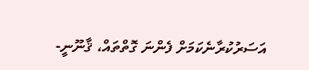އަސަރުކުރާނެކަމަށް ފެންނަ ގޮތްތައް، ޤާނޫނީ-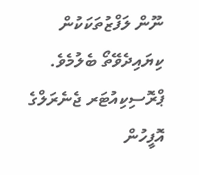ނޫން ލަފްޒުތަކަކުން ކިޔައިދެވޭތޯ ބެލުމެވެ.
ޕްރޮސިކިއުޓަރ ޖެނެރަލްގެ އޮފީހުން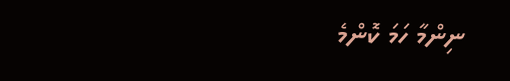ނިންމާ ހަމަ ކޮންމެ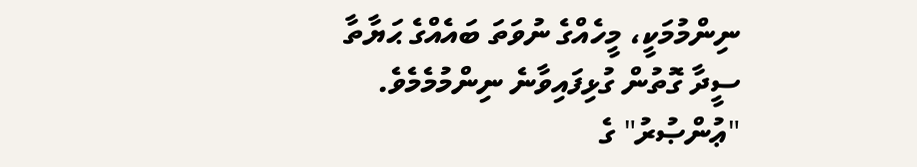ނިންމުމަކީ، މީހެއްގެ ނުވަތަ ބައެއްގެ ޙަޔާތާ ސީދާ ގޮތުން ގުޅިފައިވާނެ ނިންމުމެމެވެ. "ޢުންޞުރު" ގެ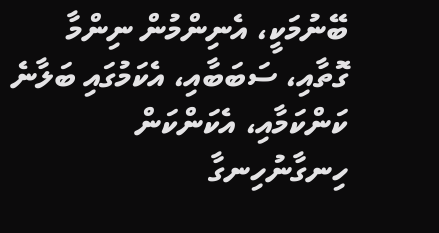ބޭނުމަކީ، އެނިންމުން ނިންމާ ގޮތާއި، ސަބަބާއި، އެކަމުގައި ބަލާނެ ކަންކަމާއި، އެކަންކަން ހިނގާނުހިނގާ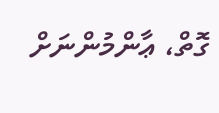ގޮތް، ޢާންމުންނަށް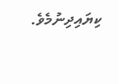ކިޔައިދިނުމެވެ.